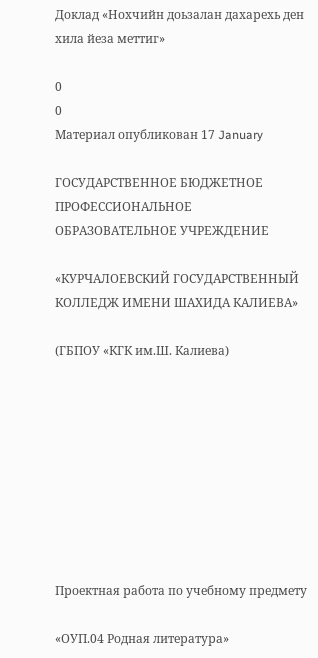Доклад «Нохчийн доьзалан дахарехь ден хила йеза меттиг»

0
0
Материал опубликован 17 January

ГОСУДАРСТВЕННОЕ БЮДЖЕТНОЕ ПРОФЕССИОНАЛЬНОЕ ОБРАЗОВАТЕЛЬНОЕ УЧРЕЖДЕНИЕ

«КУРЧАЛОЕВСКИЙ ГОСУДАРСТВЕННЫЙ КОЛЛЕДЖ ИМЕНИ ШАХИДА КАЛИЕВА»

(ГБПОУ «КГК им.Ш. Калиева)









Проектная работа по учебному предмету

«ОУП.04 Родная литература»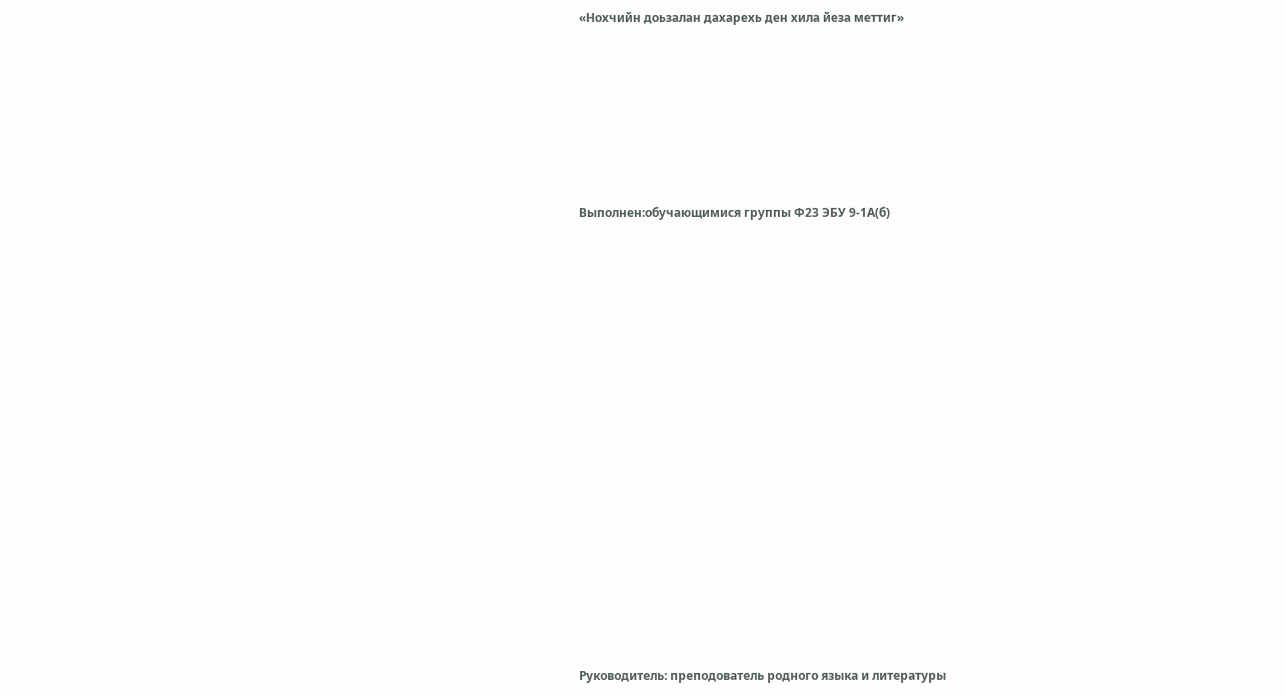«Нохчийн доьзалан дахарехь ден хила йеза меттиг»







Выполнен:обучающимися группы Ф23 ЭБУ 9-1А(б)


















Руководитель: преподователь родного языка и литературы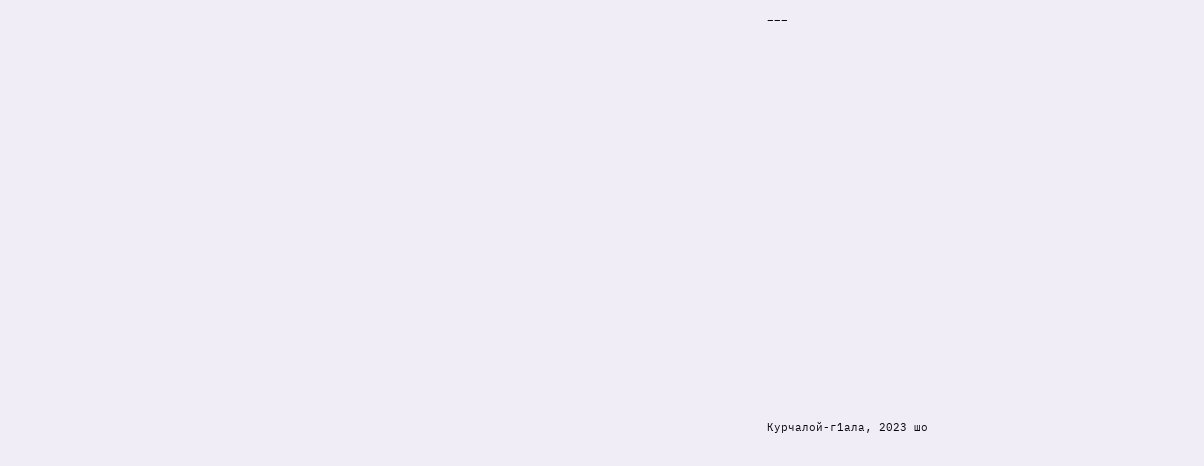___



















Курчалой-г1ала, 2023 шо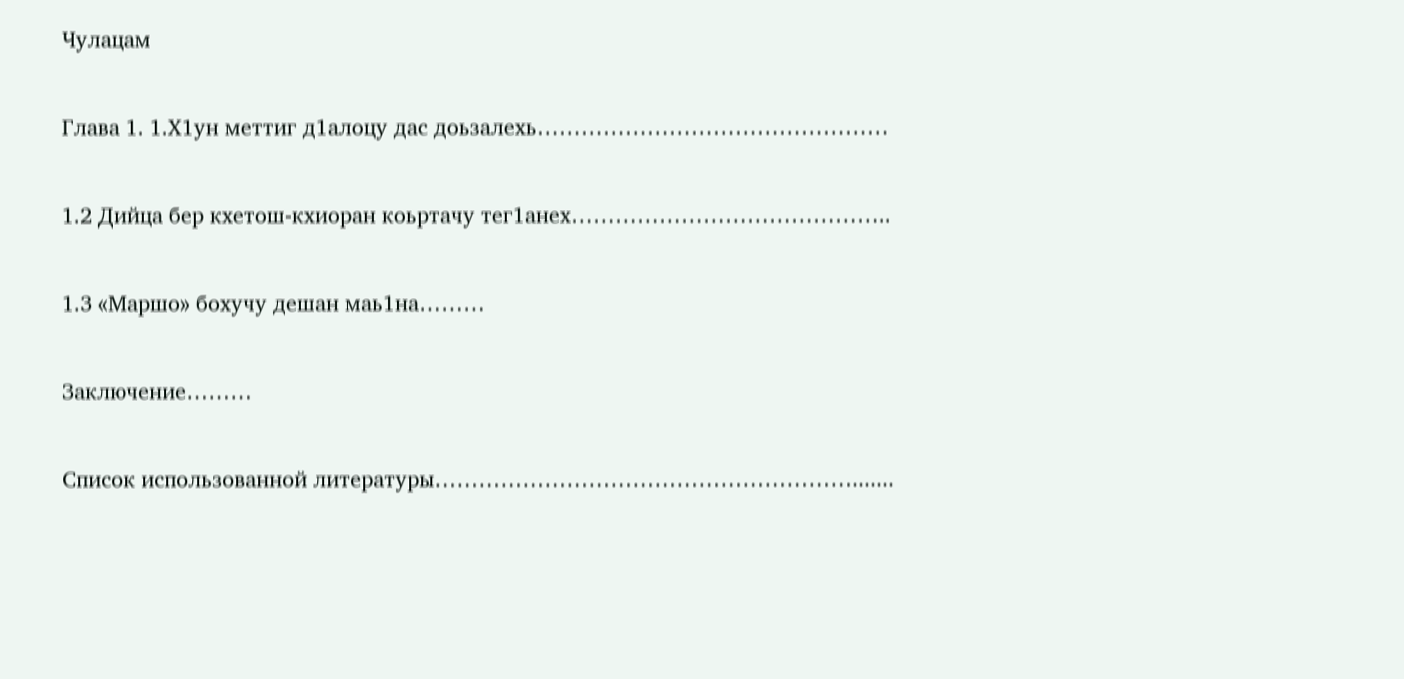Чулацам

Глава 1. 1.Х1ун меттиг д1алоцу дас доьзалехь…………………………………………

1.2 Дийца бер кхетош-кхиоран коьртачу тег1анех……………………………………..

1.3 «Маршо» бохучу дешан маь1на………

Заключение………

Список использованной литературы………………………………………………….......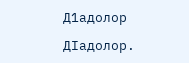Д1адолор

ДIадолор.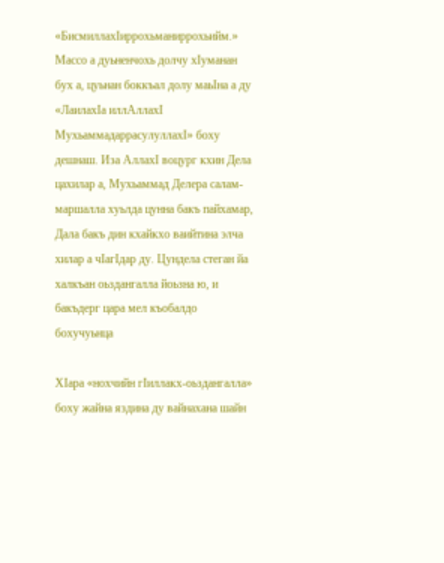«БисмиллахIиррохьманиррохьийм.» Массо а дуьненчохь долчу хIуманан бух а, цуьнан боккъал долу маьIна а ду «ЛаилахIа иллАллахI МухьаммадаррасулуллахI» боху дешнаш. Иза АллахI воцург кхин Дела цахилар а, Мухьаммад Делера салам-маршалла хуьлда цунна бакъ пайхамар, Дала бакъ дин кхайкхо ваийтина элча хилар а чIагIдар ду. Цундела стеган йа халкъан оьздангалла йоьзна ю, и бакъдерг цара мел къобалдо бохучуьнца

ХIара «нохчийн гIиллакх-оьздангалла» боху жайна яздина ду вайнахана шайн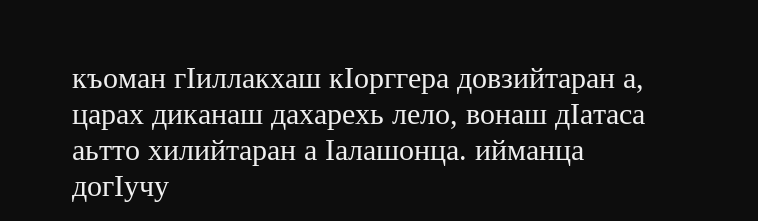къоман гIиллакхаш кIорггера довзийтаран а, царах диканаш дахарехь лело, вонаш дIатаса аьтто хилийтаран а Iалашонца. ийманца догIучу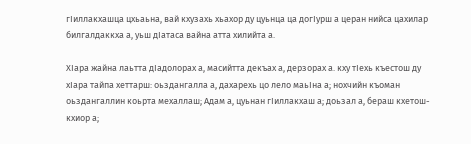гIиллакхашца цхьаьна, вай кхузахь хьахор ду цуьнца ца догIурш а церан нийса цахилар билгалдаккха а, уьш дIатаса вайна атта хилийта а.

ХIара жайна лаьтта дIадолорах а, масийтта декъах а, дерзорах а. кху тIехь къестош ду хIара тайпа хеттарш: оьздангалла а, дахарехь цо лело маьIна а; нохчийн къоман оьздангаллин коьрта мехаллаш; Адам а, цуьнан гIиллакхаш а; доьзал а, бераш кхетош-кхиор а;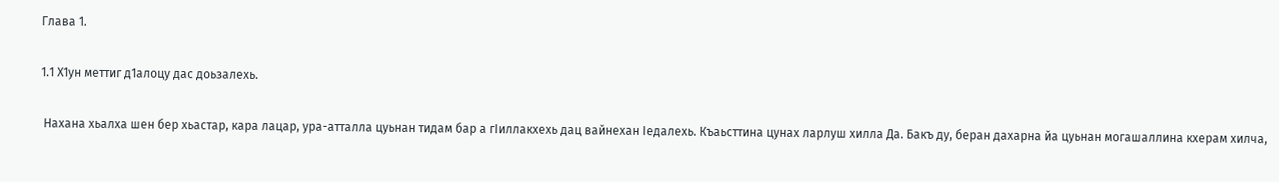Глава 1.

1.1 Х1ун меттиг д1алоцу дас доьзалехь.

 Нахана хьалха шен бер хьастар, кара лацар, ура-атталла цуьнан тидам бар а гIиллакхехь дац вайнехан Iедалехь. Къаьсттина цунах ларлуш хилла Да. Бакъ ду, беран дахарна йа цуьнан могашаллина кхерам хилча,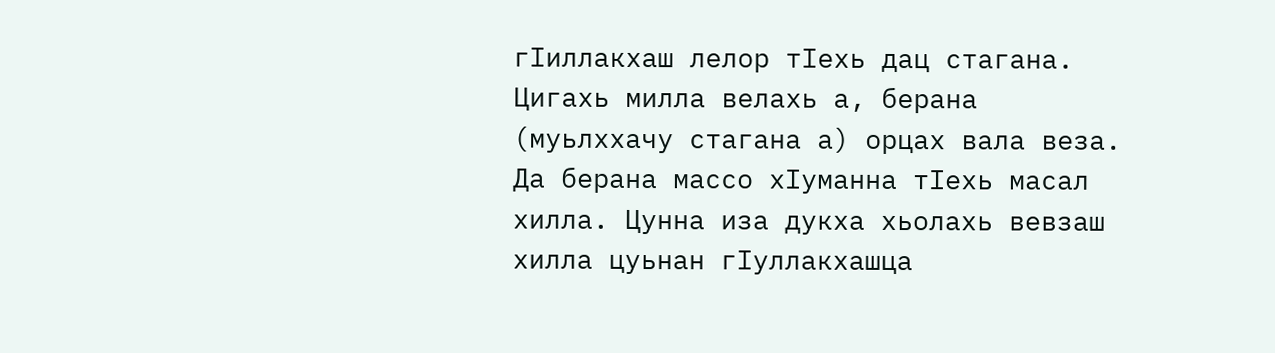гIиллакхаш лелор тIехь дац стагана. Цигахь милла велахь а, берана (муьлххачу стагана а) орцах вала веза. Да берана массо хIуманна тIехь масал хилла. Цунна иза дукха хьолахь вевзаш хилла цуьнан гIуллакхашца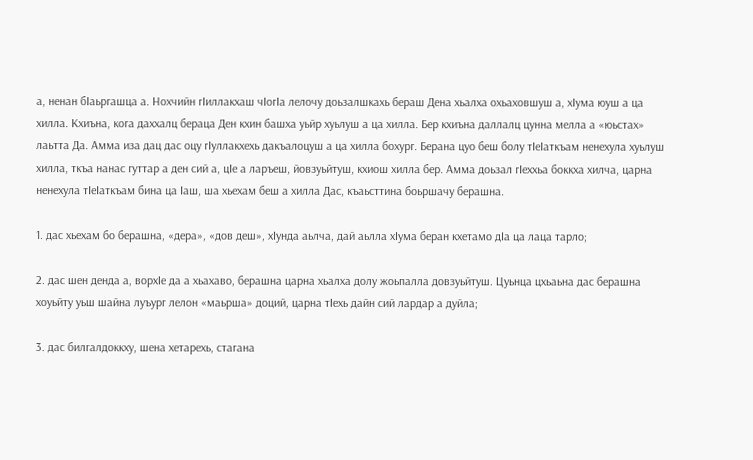а, ненан бIаьргашца а. Нохчийн гIиллакхаш чIогIа лелочу доьзалшкахь бераш Дена хьалха охьаховшуш а, хIума юуш а ца хилла. Кхиъна, кога даххалц бераца Ден кхин башха уьйр хуьлуш а ца хилла. Бер кхиъна даллалц цунна мелла а «юьстах» лаьтта Да. Амма иза дац дас оцу гIуллакхехь дакъалоцуш а ца хилла бохург. Берана цуо беш болу тIеIаткъам ненехула хуьлуш хилла, ткъа нанас гуттар а ден сий а, цIе а ларъеш, йовзуьйтуш, кхиош хилла бер. Амма доьзал гIеххьа боккха хилча, царна ненехула тIеIаткъам бина ца Iаш, ша хьехам беш а хилла Дас, къаьсттина боьршачу берашна.

1. дас хьехам бо берашна, «дера», «дов деш», хIунда аьлча, дай аьлла хIума беран кхетамо дIа ца лаца тарло;

2. дас шен денда а, ворхIе да а хьахаво, берашна царна хьалха долу жоьпалла довзуьйтуш. Цуьнца цхьаьна дас берашна хоуьйту уьш шайна луъург лелон «маьрша» доций, царна тIехь дайн сий лардар а дуйла;

3. дас билгалдоккху, шена хетарехь, стагана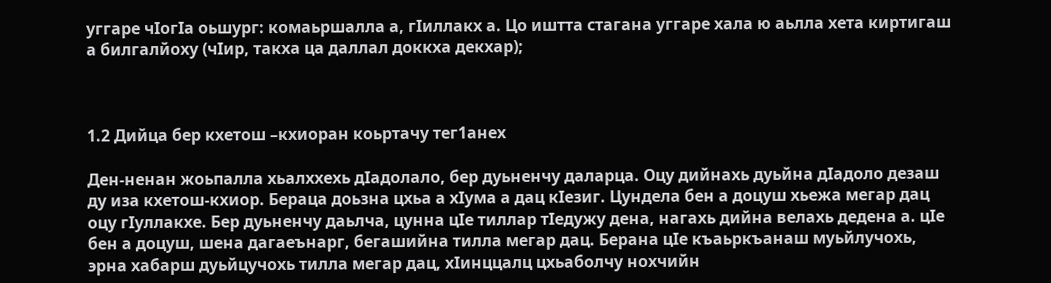уггаре чIогIа оьшург: комаьршалла а, гIиллакх а. Цо иштта стагана уггаре хала ю аьлла хета киртигаш а билгалйоху (чIир, такха ца даллал доккха декхар);



1.2 Дийца бер кхетош –кхиоран коьртачу тег1анех

Ден-ненан жоьпалла хьалххехь дIадолало, бер дуьненчу даларца. Оцу дийнахь дуьйна дIадоло дезаш ду иза кхетош-кхиор. Бераца доьзна цхьа а хIума а дац кIезиг. Цундела бен а доцуш хьежа мегар дац оцу гIуллакхе. Бер дуьненчу даьлча, цунна цIе тиллар тIедужу дена, нагахь дийна велахь дедена а. цIе бен а доцуш, шена дагаеънарг, бегашийна тилла мегар дац. Берана цIе къаьркъанаш муьйлучохь, эрна хабарш дуьйцучохь тилла мегар дац, хIинццалц цхьаболчу нохчийн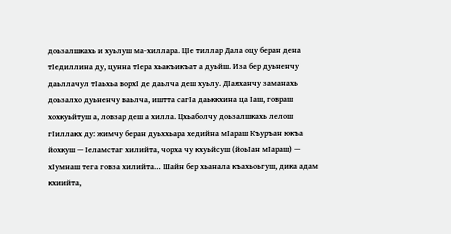доьзалшкахь и хуьлуш ма-хиллара. ЦIе тиллар Дала оцу беран дена тIедиллина ду, цунна тIера хьакъикъат а дуьйш. Иза бер дуьненчу даьллачул тIаьхьа ворхI де даьлча деш хуьлу. ДIаяханчу заманахь доьзалхо дуьненчу ваьлча, иштта сагIа даьккхина ца Iаш, говраш хохкуьйтуш а, ловзар деш а хилла. Цхьаболчу доьзалшкахь лелош гIиллакх ду: жимчу беран дуьххьара хедийна мIараш Къуръан юкъа йохкуш — Iеламстаг хилийта, чорха чу кхуьйсуш (йоьIан мIараш) — хIумнаш тега говза хилийта… Шайн бер хьанала къахьоьгуш, дика адам кхиийта,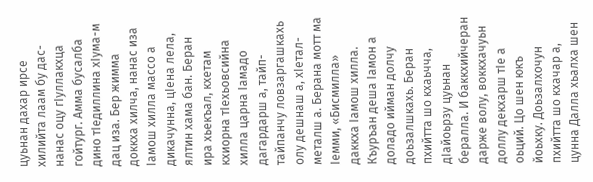цуьнан дахар ирсе хилийта лаам бу дас-нанас оцу гIуллакхца гойтург. Амма бусалба дино тIедиллина хIума-м дац иза. Бер жимма доккха хилча, нанас иза Iамош хилла массо а дикачунна, цIена лела, ялтин хама бан. Беран ира хьекъал, кхетам кхиорна тIехьовсийна хилла царна Iамадо дагардарш а, тайп-тайпанчу ловзаргашкахь олу дешнаш а, хIетал-металш а. Берана мотт ма Iемми, «Бисмилла» даккха Iамош хилла. Къуръан деша Iамон а доладо ийман долчу доьзалшкахь. Беран пхийтта шо кхаьчча, дIайоьрзу цуьнан бералла. И баккхийчеран дарже волу, воккхачуьн доллу декхарш тIе а оьций. Цо шен юкъ йоьхку. Доьзалхочун пхийтта шо кхачар а, цунна Далла хьалха шен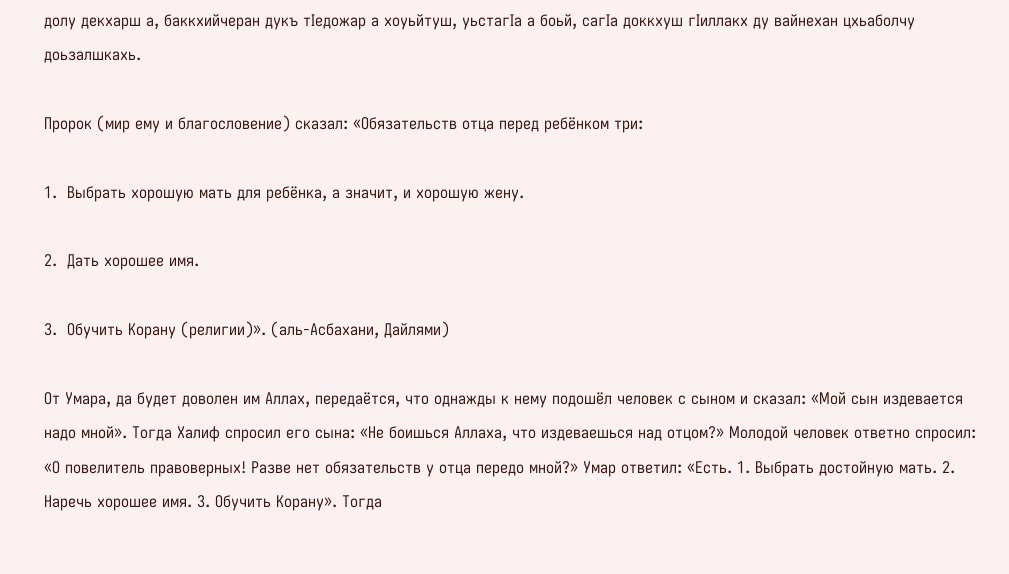долу декхарш а, баккхийчеран дукъ тIедожар а хоуьйтуш, уьстагIа а боьй, сагIа доккхуш гIиллакх ду вайнехан цхьаболчу доьзалшкахь.

Пророк (мир ему и благословение) сказал: «Обязательств отца перед ребёнком три:

1.  Выбрать хорошую мать для ребёнка, а значит, и хорошую жену.

2.  Дать хорошее имя.

3.  Обучить Корану (религии)». (аль-Асбахани, Дайлями)

От Умара, да будет доволен им Аллах, передаётся, что однажды к нему подошёл человек с сыном и сказал: «Мой сын издевается надо мной». Тогда Халиф спросил его сына: «Не боишься Аллаха, что издеваешься над отцом?» Молодой человек ответно спросил: «О повелитель правоверных! Разве нет обязательств у отца передо мной?» Умар ответил: «Есть. 1. Выбрать достойную мать. 2. Наречь хорошее имя. 3. Обучить Корану». Тогда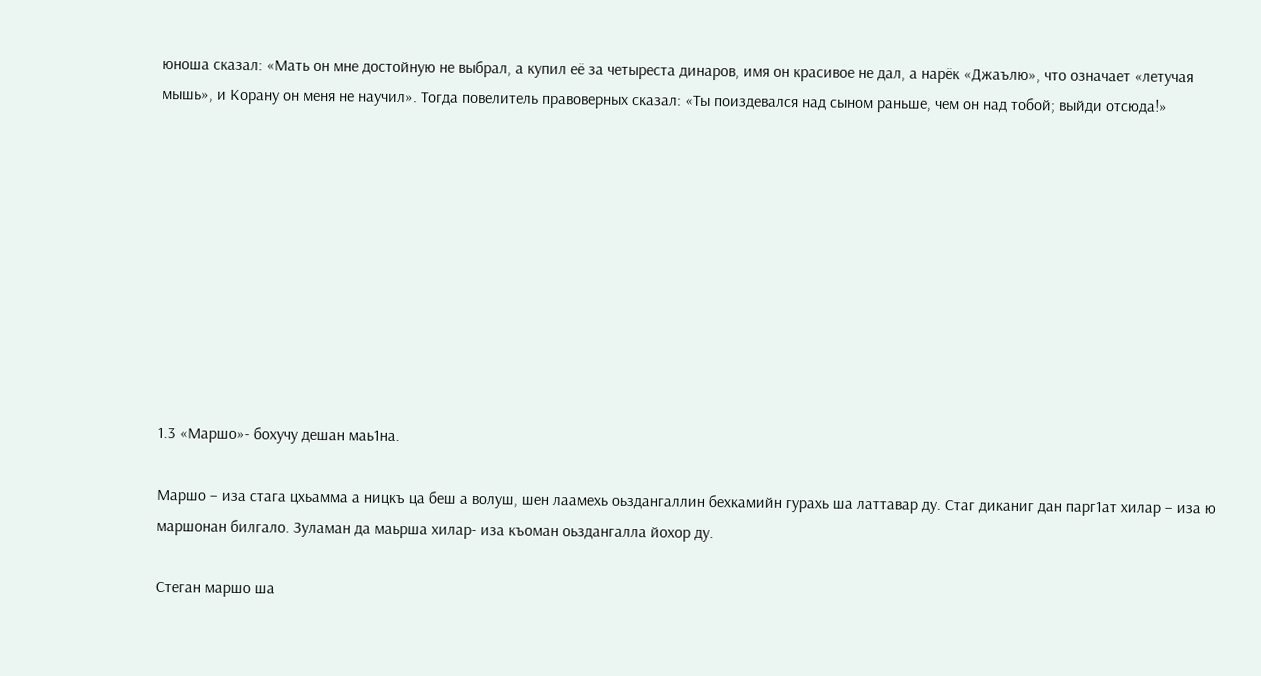юноша сказал: «Мать он мне достойную не выбрал, а купил её за четыреста динаров, имя он красивое не дал, а нарёк «Джаълю», что означает «летучая мышь», и Корану он меня не научил». Тогда повелитель правоверных сказал: «Ты поиздевался над сыном раньше, чем он над тобой; выйди отсюда!»










1.3 «Маршо»- бохучу дешан маь1на.

Маршо – иза стага цхьамма а ницкъ ца беш а волуш, шен лаамехь оьздангаллин бехкамийн гурахь ша латтавар ду. Стаг диканиг дан парг1ат хилар – иза ю маршонан билгало. Зуламан да маьрша хилар- иза къоман оьздангалла йохор ду.

Стеган маршо ша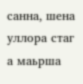санна, шена уллора стаг а маьрша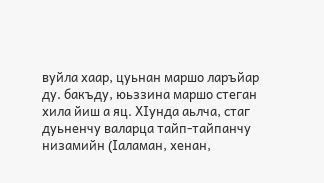вуйла хаар, цуьнан маршо ларъйар ду. бакъду, юьззина маршо стеган хила йиш а яц. ХIунда аьлча, стаг дуьненчу валарца тайп-тайпанчу низамийн (Iаламан, хенан,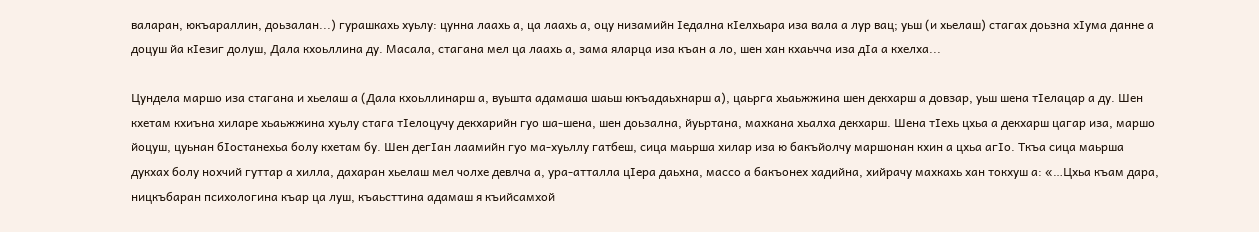валаран, юкъараллин, доьзалан...) гурашкахь хуьлу: цунна лаахь а, ца лаахь а, оцу низамийн Iедална кIелхьара иза вала а лур вац; уьш (и хьелаш) стагах доьзна хIума данне а доцуш йа кIезиг долуш, Дала кхоьллина ду. Масала, стагана мел ца лаахь а, зама яларца иза къан а ло, шен хан кхаьчча иза дIа а кхелха...

Цундела маршо иза стагана и хьелаш а (Дала кхоьллинарш а, вуьшта адамаша шаьш юкъадаьхнарш а), цаьрга хьаьжжина шен декхарш а довзар, уьш шена тIелацар а ду. Шен кхетам кхиъна хиларе хьаьжжина хуьлу стага тIелоцучу декхарийн гуо ша-шена, шен доьзална, йуьртана, махкана хьалха декхарш. Шена тIехь цхьа а декхарш цагар иза, маршо йоцуш, цуьнан бIостанехьа болу кхетам бу. Шен дегIан лаамийн гуо ма-хуьллу гатбеш, сица маьрша хилар иза ю бакъйолчу маршонан кхин а цхьа агIо. Ткъа сица маьрша дукхах болу нохчий гуттар а хилла, дахаран хьелаш мел чолхе девлча а, ура-атталла цIера даьхна, массо а бакъонех хадийна, хийрачу махкахь хан токхуш а: «…Цхьа къам дара, ницкъбаран психологина къар ца луш, къаьсттина адамаш я къийсамхой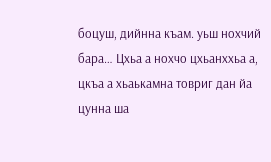боцуш, дийнна къам. уьш нохчий бара… Цхьа а нохчо цхьанххьа а, цкъа а хьаькамна товриг дан йа цунна ша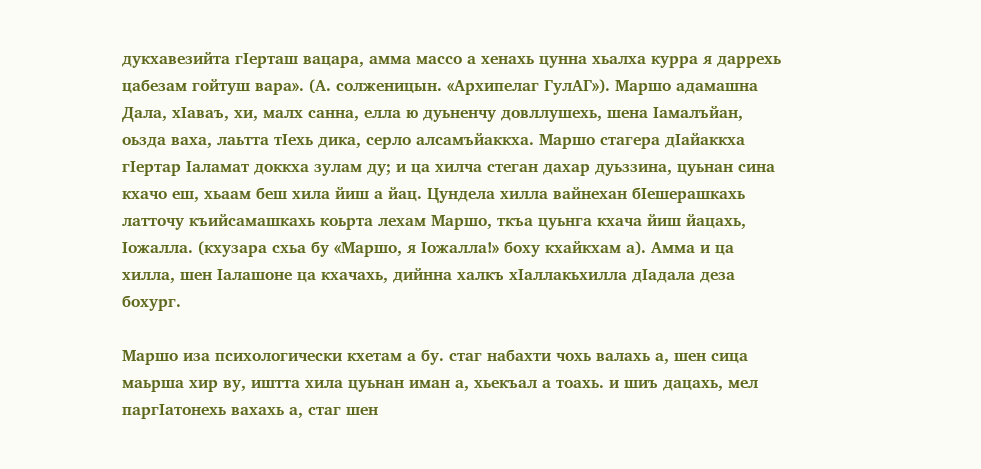дукхавезийта гIерташ вацара, амма массо а хенахь цунна хьалха курра я даррехь цабезам гойтуш вара». (А. солженицын. «Архипелаг ГулАГ»). Маршо адамашна Дала, хIаваъ, хи, малх санна, елла ю дуьненчу довллушехь, шена Iамалъйан, оьзда ваха, лаьтта тIехь дика, серло алсамъйаккха. Маршо стагера дIайаккха гIертар Iаламат доккха зулам ду; и ца хилча стеган дахар дуьззина, цуьнан сина кхачо еш, хьаам беш хила йиш а йац. Цундела хилла вайнехан бIешерашкахь латточу къийсамашкахь коьрта лехам Маршо, ткъа цуьнга кхача йиш йацахь, Iожалла. (кхузара схьа бу «Маршо, я Iожалла!» боху кхайкхам а). Амма и ца хилла, шен Iалашоне ца кхачахь, дийнна халкъ хIаллакьхилла дIадала деза бохург.

Маршо иза психологически кхетам а бу. стаг набахти чохь валахь а, шен сица маьрша хир ву, иштта хила цуьнан иман а, хьекъал а тоахь. и шиъ дацахь, мел паргIатонехь вахахь а, стаг шен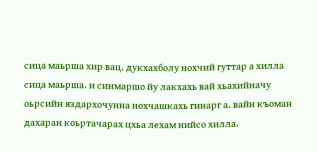сица маьрша хир вац. дукхахболу нохчий гуттар а хилла сица маьрша. и синмаршо йу лакхахь вай хьахийначу оьрсийн яздархочунна нохчашкахь гинарг а. вайн къоман дахаран коьртачарах цхьа лехам нийсо хилла.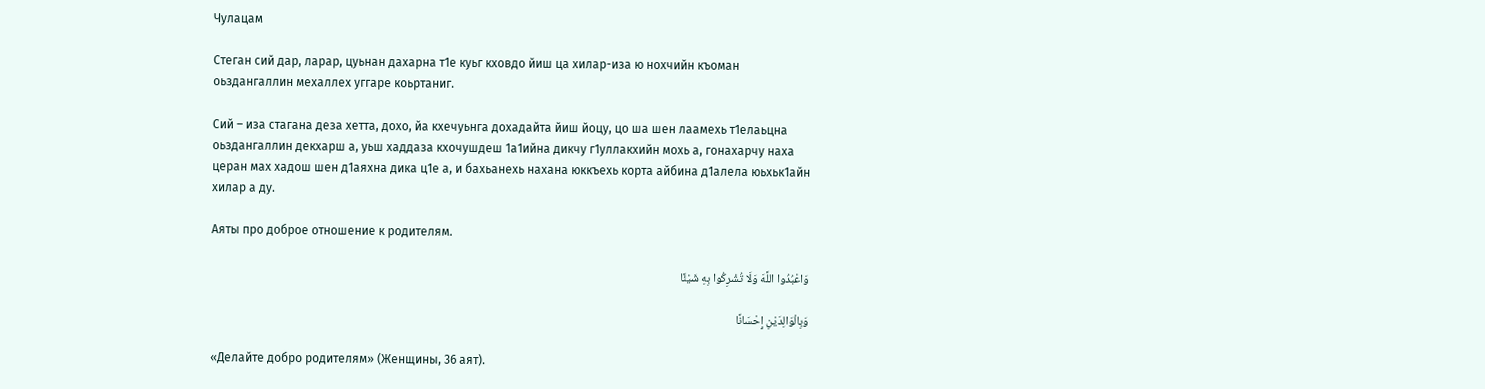Чулацам

Стеган сий дар, ларар, цуьнан дахарна т1е куьг кховдо йиш ца хилар-иза ю нохчийн къоман оьздангаллин мехаллех уггаре коьртаниг.

Сий – иза стагана деза хетта, дохо, йа кхечуьнга дохадайта йиш йоцу, цо ша шен лаамехь т1елаьцна оьздангаллин декхарш а, уьш хаддаза кхочушдеш 1а1ийна дикчу г1уллакхийн мохь а, гонахарчу наха церан мах хадош шен д1аяхна дика ц1е а, и бахьанехь нахана юккъехь корта айбина д1алела юьхьк1айн хилар а ду.

Аяты про доброе отношение к родителям.

وَاعْبُدُوا اللَّهَ وَلَا تُشْرِكُوا بِهِ شَيْئًا

وَبِالْوَالِدَيْنِ إِحْسَانًا

«Делайте добро родителям» (Женщины, 36 аят).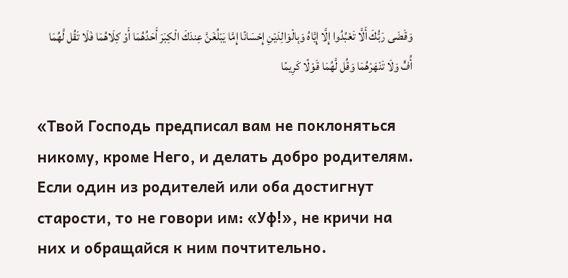وَقَضَى رَبُّكَ أَلَّا تَعْبُدُوا إِلَّا إِيَّاهُ وَبِالْوَالِدَيْنِ إِحْسَانًا إِمَّا يَبْلُغَنَّ عِندَكَ الْكِبَرَ أَحَدُهُمَا أَوْ كِلَاهُمَا فَلَا تَقُل لَّهُمَا أُفٍّ وَلَا تَنْهَرْهُمَا وَقُل لَّهُمَا قَوْلًا كَرِيمًا

«Твой Господь предписал вам не поклоняться никому, кроме Него, и делать добро родителям. Если один из родителей или оба достигнут старости, то не говори им: «Уф!», не кричи на них и обращайся к ним почтительно.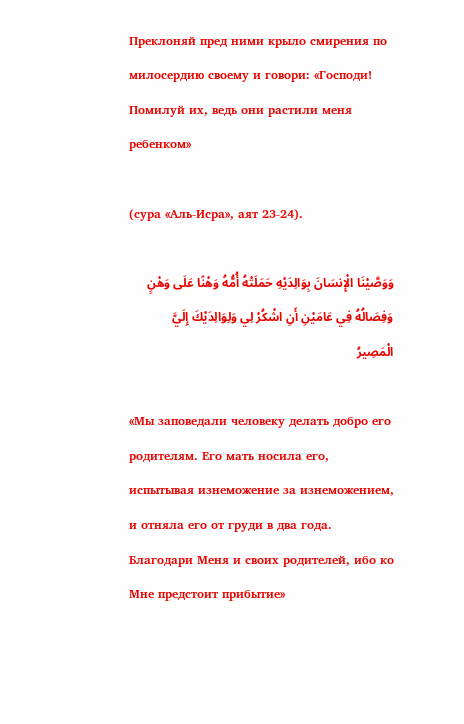Преклоняй пред ними крыло смирения по милосердию своему и говори: «Господи! Помилуй их, ведь они растили меня ребенком»

(сура «Аль-Исра», аят 23-24).

وَوَصَّيْنَا الْإِنسَانَ بِوَالِدَيْهِ حَمَلَتْهُ أُمُّهُ وَهْنًا عَلَى وَهْنٍ وَفِصَالُهُ فِي عَامَيْنِ أَنِ اشْكُرْ لِي وَلِوَالِدَيْكَ إِلَيَّ الْمَصِيرُ

«Мы заповедали человеку делать добро его родителям. Его мать носила его, испытывая изнеможение за изнеможением, и отняла его от груди в два года. Благодари Меня и своих родителей, ибо ко Мне предстоит прибытие»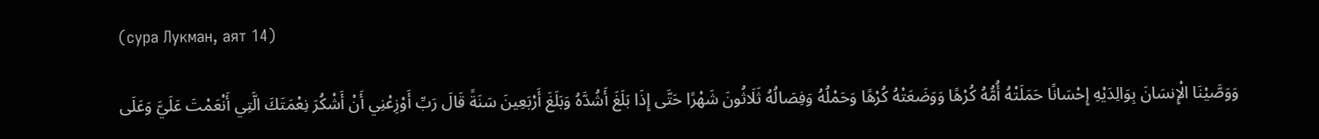(сура Лукман, аят 14)

وَوَصَّيْنَا الْإِنسَانَ بِوَالِدَيْهِ إِحْسَانًا حَمَلَتْهُ أُمُّهُ كُرْهًا وَوَضَعَتْهُ كُرْهًا وَحَمْلُهُ وَفِصَالُهُ ثَلَاثُونَ شَهْرًا حَتَّى إِذَا بَلَغَ أَشُدَّهُ وَبَلَغَ أَرْبَعِينَ سَنَةً قَالَ رَبِّ أَوْزِعْنِي أَنْ أَشْكُرَ نِعْمَتَكَ الَّتِي أَنْعَمْتَ عَلَيَّ وَعَلَى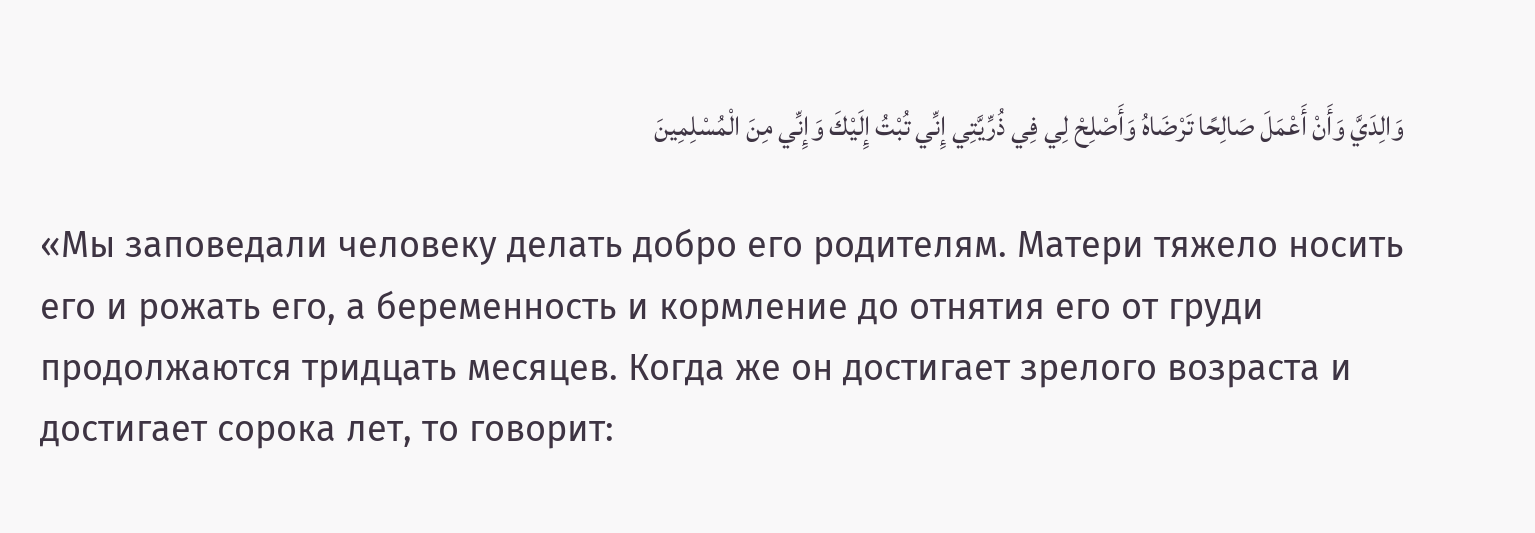وَالِدَيَّ وَأَنْ أَعْمَلَ صَالِحًا تَرْضَاهُ وَأَصْلِحْ لِي فِي ذُرِّيَّتِي إِنِّي تُبْتُ إِلَيْكَ وَإِنِّي مِنَ الْمُسْلِمِينَ

«Мы заповедали человеку делать добро его родителям. Матери тяжело носить его и рожать его, а беременность и кормление до отнятия его от груди продолжаются тридцать месяцев. Когда же он достигает зрелого возраста и достигает сорока лет, то говорит: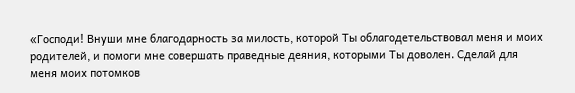«Господи! Внуши мне благодарность за милость, которой Ты облагодетельствовал меня и моих родителей, и помоги мне совершать праведные деяния, которыми Ты доволен. Сделай для меня моих потомков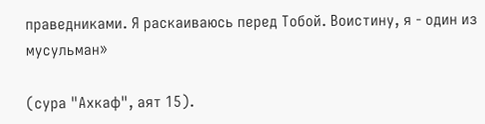праведниками. Я раскаиваюсь перед Тобой. Воистину, я - один из мусульман»

(сура "Ахкаф", аят 15).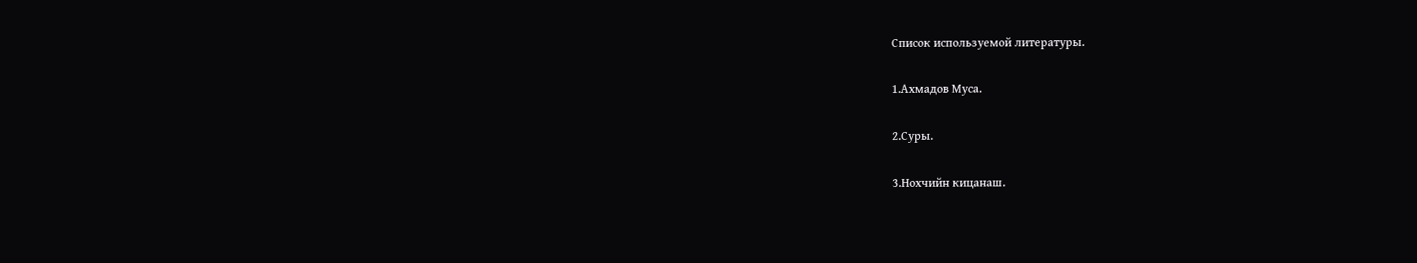Список используемой литературы.

1.Ахмадов Муса.

2.Суры.

3.Нохчийн кицанаш.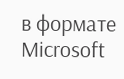в формате Microsoft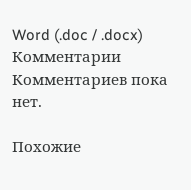Word (.doc / .docx)
Комментарии
Комментариев пока нет.

Похожие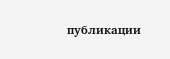публикации